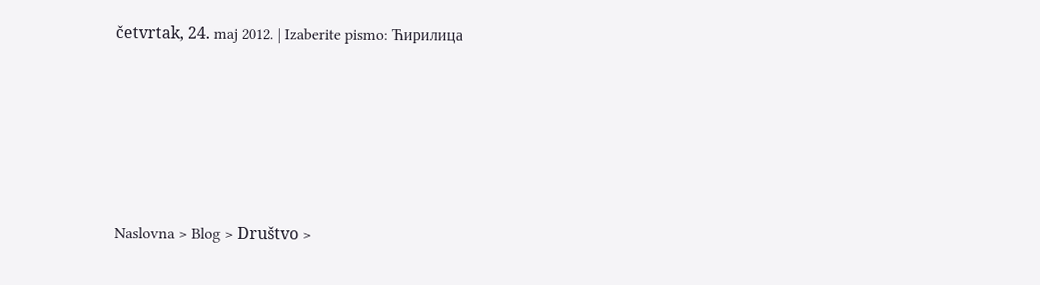četvrtak, 24. maj 2012. | Izaberite pismo: Ћирилица





Naslovna > Blog > Društvo >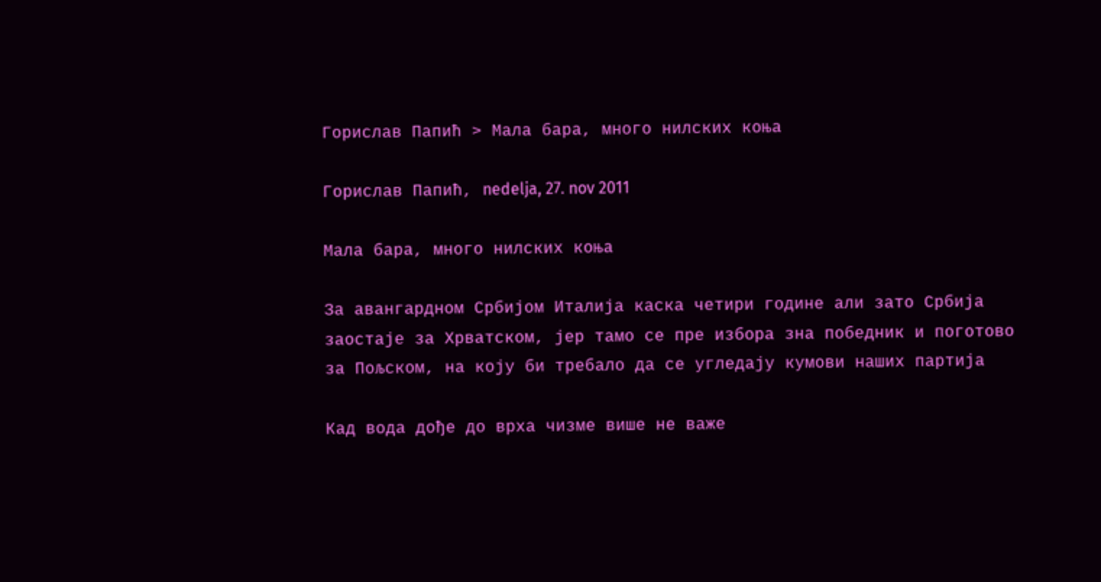Горислав Папић > Мала бара, много нилских коња

Горислав Папић, nedelja, 27. nov 2011

Мала бара, много нилских коња

За авангардном Србијом Италија каска четири године али зато Србија заостаје за Хрватском, јер тамо се пре избора зна победник и поготово за Пољском, на коју би требало да се угледају кумови наших партија

Кад вода дође до врха чизме више не важе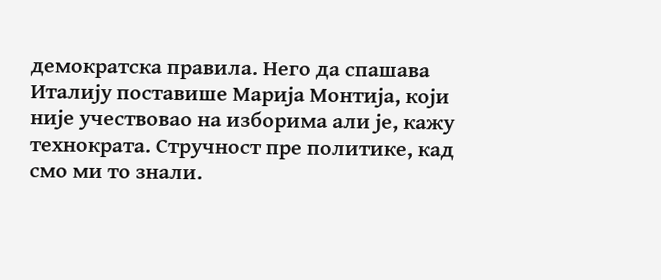демократска правила. Него да спашава Италију поставише Марија Монтија, који није учествовао на изборима али је, кажу технократа. Стручност пре политике, кад смо ми то знали.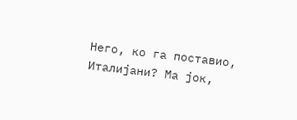Него, ко га поставио, Италијани? Ма јок,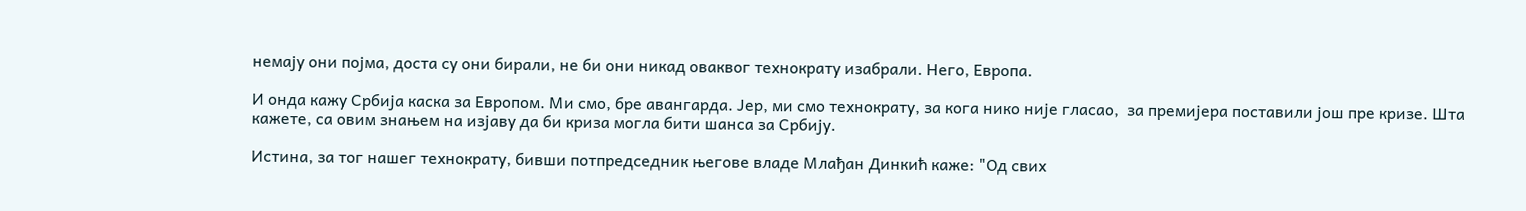немају они појма, доста су они бирали, не би они никад оваквог технократу изабрали. Него, Европа.

И онда кажу Србија каска за Европом. Ми смо, бре авангарда. Јер, ми смо технократу, за кога нико није гласао,  за премијера поставили још пре кризе. Шта кажете, са овим знањем на изјаву да би криза могла бити шанса за Србију.

Истина, за тог нашег технократу, бивши потпредседник његове владе Млађан Динкић каже: "Од свих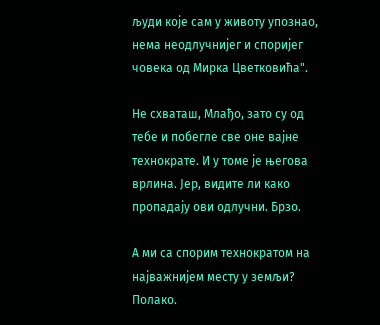људи које сам у животу упознао, нема неодлучнијег и споријег човека од Мирка Цветковића".

Не схваташ, Млађо, зато су од тебе и побегле све оне вајне технократе. И у томе је његова врлина. Јер, видите ли како пропадају ови одлучни. Брзо.

А ми са спорим технократом на најважнијем месту у земљи? Полако.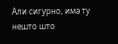Али сигурно, има ту нешто што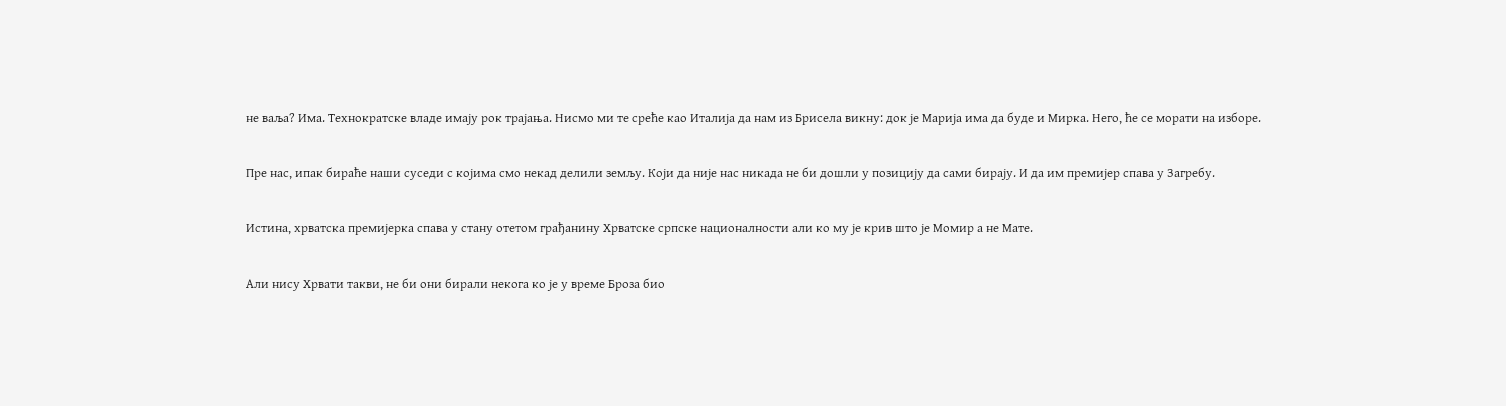не ваља? Има. Технократске владе имају рок трајања. Нисмо ми те среће као Италија да нам из Брисела викну: док је Марија има да буде и Мирка. Него, ће се морати на изборе.

Пре нас, ипак бираће наши суседи с којима смо некад делили земљу. Који да није нас никада не би дошли у позицију да сами бирају. И да им премијер спава у Загребу.

Истина, хрватска премијерка спава у стану отетом грађанину Хрватске српске националности али ко му је крив што је Момир а не Мате.

Али нису Хрвати такви, не би они бирали некога ко је у време Броза био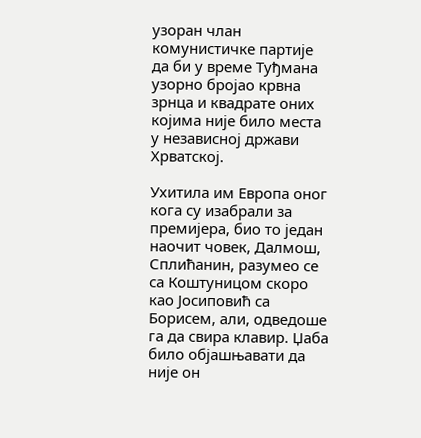узоран члан комунистичке партије да би у време Туђмана узорно бројао крвна зрнца и квадрате оних којима није било места у независној држави Хрватској.

Ухитила им Европа оног кога су изабрали за премијера, био то један наочит човек, Далмош, Сплићанин, разумео се са Коштуницом скоро као Јосиповић са Борисем, али, одведоше га да свира клавир. Џаба било објашњавати да није он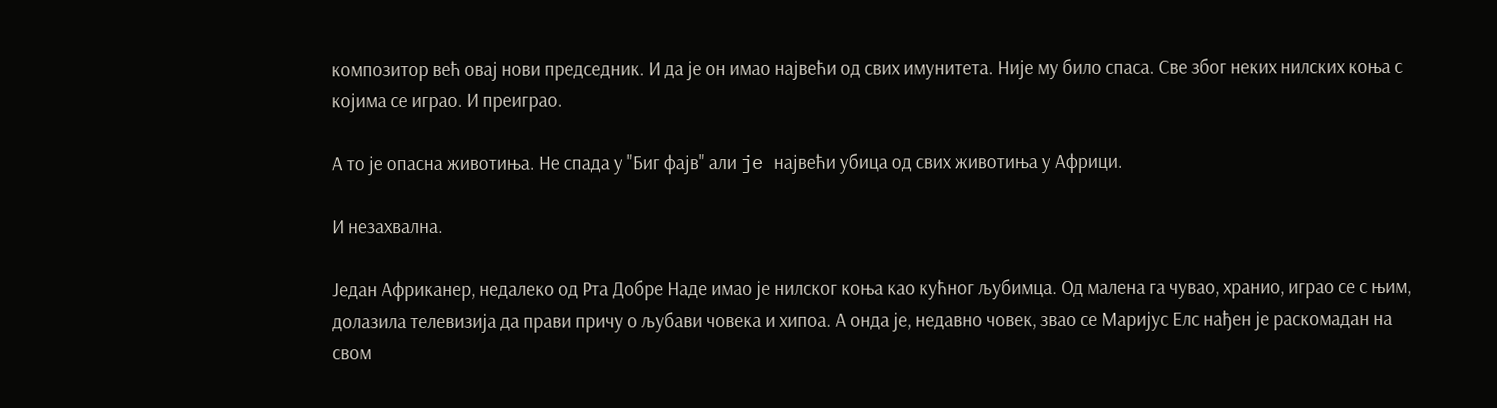композитор већ овај нови председник. И да је он имао највећи од свих имунитета. Није му било спаса. Све због неких нилских коња с којима се играо. И преиграо.

А то је опасна животиња. Не спада у "Биг фајв" али je највећи убица од свих животиња у Африци.

И незахвална.

Један Африканер, недалеко од Рта Добре Наде имао је нилског коња као кућног љубимца. Од малена га чувао, хранио, играо се с њим, долазила телевизија да прави причу о љубави човека и хипоа. А онда је, недавно човек, звао се Маријус Елс нађен је раскомадан на свом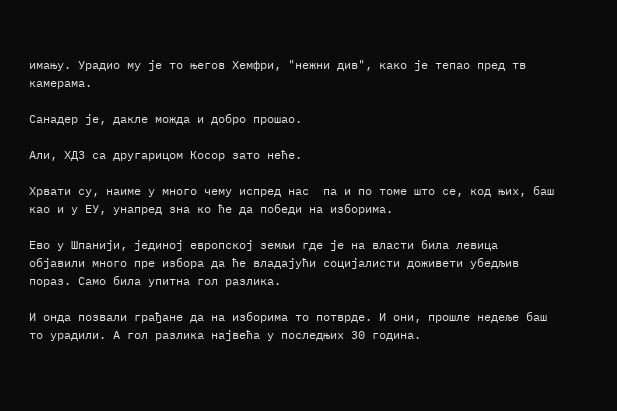имању. Урадио му је то његов Хемфри, "нежни див", како је тепао пред тв камерама.

Санадер је, дакле можда и добро прошао.

Али, ХДЗ са другарицом Косор зато неће.

Хрвати су, наиме у много чему испред нас  па и по томе што се, код њих, баш као и у ЕУ, унапред зна ко ће да победи на изборима.

Ево у Шпанији, јединој европској земљи где је на власти била левица објавили много пре избора да ће владајући социјалисти доживети убедљив пораз. Само била упитна гол разлика.

И онда позвали грађане да на изборима то потврде. И они, прошле недеље баш то урадили. А гол разлика највећа у последњих 30 година.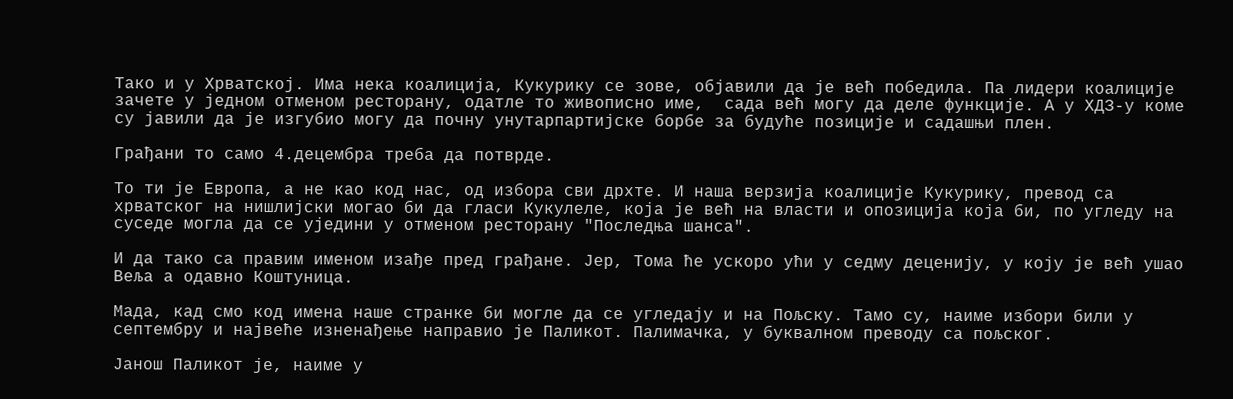Тако и у Хрватској. Има нека коалиција, Кукурику се зове, објавили да је већ победила. Па лидери коалиције зачете у једном отменом ресторану, одатле то живописно име,  сада већ могу да деле функције. А у ХДЗ-у коме су јавили да је изгубио могу да почну унутарпартијске борбе за будуће позиције и садашњи плен.

Грађани то само 4.децембра треба да потврде.

То ти је Европа, а не као код нас, од избора сви дрхте. И наша верзија коалиције Кукурику, превод са хрватског на нишлијски могао би да гласи Кукулеле, која је већ на власти и опозиција која би, по угледу на суседе могла да се уједини у отменом ресторану "Последња шанса".

И да тако са правим именом изађе пред грађане. Јер, Тома ће ускоро ући у седму деценију, у коју је већ ушао Веља а одавно Коштуница.

Мада, кад смо код имена наше странке би могле да се угледају и на Пољску. Тамо су, наиме избори били у септембру и највеће изненађење направио је Паликот. Палимачка, у буквалном преводу са пољског.

Јанош Паликот је, наиме у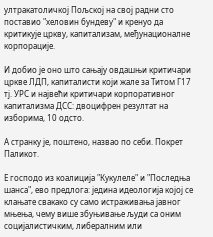ултракатоличкој Пољској на свој радни сто поставио "хеловин бундеву" и кренуо да критикује цркву, капитализам, међунационалне корпорације.

И добио је оно што сањају овдашњи критичари цркве ЛДП, капиталисти који жале за Титом Г17 тј. УРС и највећи критичари корпоративног капитализма ДСС: двоцифрен резултат на изборима, 10 одсто.

А странку је, поштено, назвао по себи. Покрет Паликот.

Е господо из коалиција "Кукулеле" и "Последња шанса", ево предлога: једина идеологија којој се клањате свакако су само истраживања јавног мњења, чему више збуњивање људи са оним социјалистичким, либералним или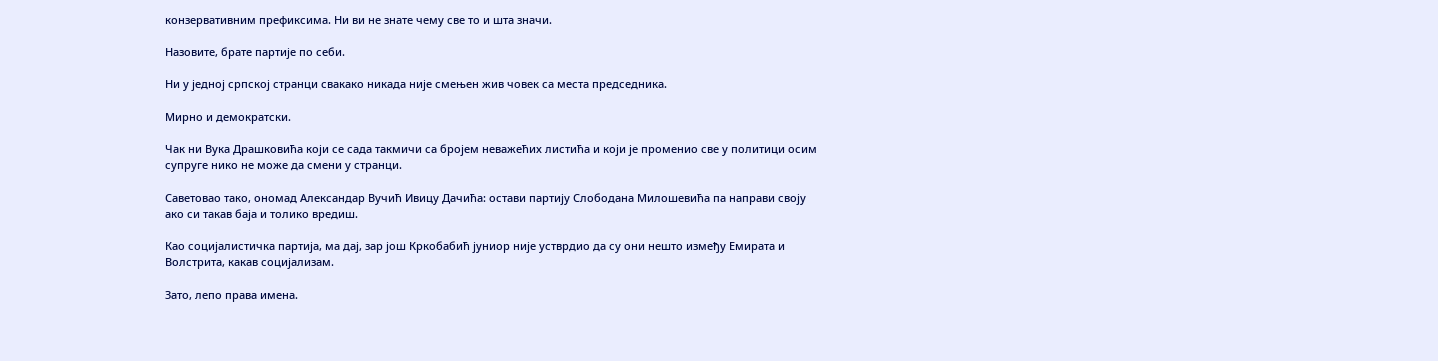конзервативним префиксима. Ни ви не знате чему све то и шта значи.

Назовите, брате партије по себи.

Ни у једној српској странци свакако никада није смењен жив човек са места председника.

Мирно и демократски.

Чак ни Вука Драшковића који се сада такмичи са бројем неважећих листића и који је променио све у политици осим супруге нико не може да смени у странци.

Саветовао тако, ономад Александар Вучић Ивицу Дачића: остави партију Слободана Милошевића па направи своју ако си такав баја и толико вредиш.

Као социјалистичка партија, ма дај, зар још Кркобабић јуниор није устврдио да су они нешто између Емирата и Волстрита, какав социјализам.

Зато, лепо права имена.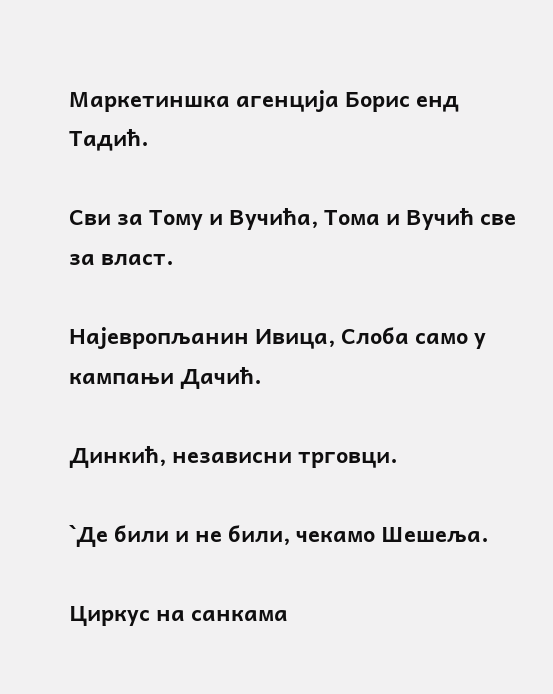Маркетиншка агенција Борис енд Тадић.

Сви за Тому и Вучића, Тома и Вучић све за власт.

Најевропљанин Ивица, Слоба само у кампањи Дачић.

Динкић, независни трговци.

`Де били и не били, чекамо Шешеља.

Циркус на санкама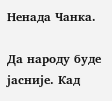Ненада Чанка.

Да народу буде јасније. Кад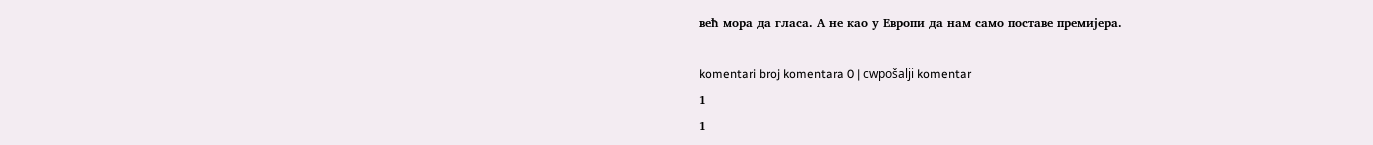већ мора да гласа. А не као у Европи да нам само поставе премијера.

komentari broj komentara 0 | cwpošalji komentar
1
1